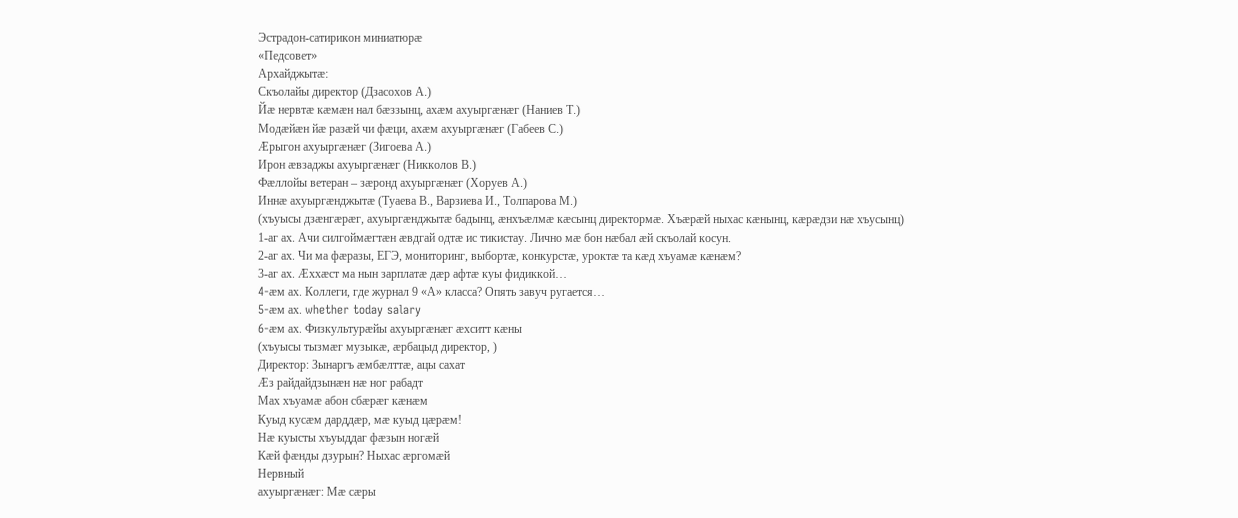Эстрадон-сатирикон миниатюрæ
«Педсовет»
Архайджытæ:
Скъолайы директор (Дзасохов А.)
Йæ нервтæ кæмæн нал бæззынц, ахæм ахуыргæнæг (Наниев Т.)
Модæйæн йæ разæй чи фæци, ахæм ахуыргæнæг (Габеев С.)
Ӕрыгон ахуыргæнæг (Зигоева А.)
Ирон æвзаджы ахуыргæнæг (Никколов В.)
Фæллойы ветеран – зæронд ахуыргæнæг (Хоруев А.)
Иннæ ахуыргæнджытæ (Туаева В., Варзиева И., Толпарова М.)
(хъуысы дзæнгæрæг, ахуыргæнджытæ бадынц, æнхъæлмæ кæсынц директормæ. Хъæрæй ныхас кæнынц, кæрæдзи нæ хъусынц)
1-аг ах. Ачи силгоймæгтæн æвдгай одтæ ис тикистау. Лично мæ бон нæбал æй скъолай косун.
2-аг ах. Чи ма фæразы, ЕГЭ, мониторинг, выбортæ, конкурстæ, уроктæ та кæд хъуамæ кæнæм?
3-аг ах. Ӕххæст ма нын зарплатæ дæр афтæ куы фидиккой…
4-æм ах. Коллеги, где журнал 9 «А» класса? Опять завуч ругается…
5-æм ах. whether today salary
6-æм ах. Физкультурæйы ахуыргæнæг æхситт кæны
(хъуысы тызмæг музыкæ, æрбацыд директор, )
Директор: Зынаргъ æмбæлттæ, ацы сахат
Ӕз райдайдзынæн нæ ног рабадт
Мах хъуамæ абон сбæрæг кæнæм
Куыд кусæм дарддæр, мæ куыд цæрæм!
Нæ куысты хъуыддаг фæзын ногæй
Кæй фæнды дзурын? Ныхас æргомæй
Нервный
ахуыргæнæг: Мæ сæры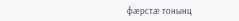фæрстæ тонынц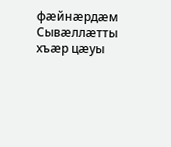фæйнæрдæм
Сывæллæтты хъæр цæуы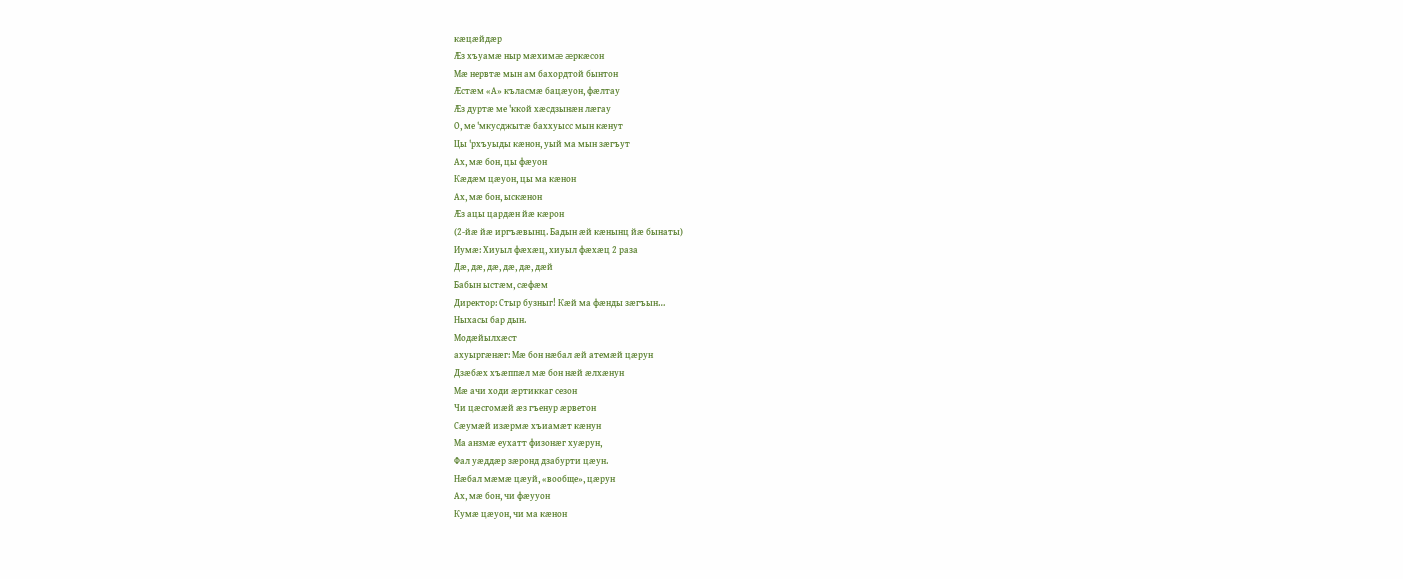кæцæйдæр
Ӕз хъуамæ ныр мæхимæ æркæсон
Мæ нервтæ мын ам бахордтой бынтон
Ӕстæм «А» къласмæ бацæуон, фæлтау
Ӕз дуртæ ме 'ккой хæсдзынæн лæгау
О, ме 'мкусджытæ баххуысс мын кæнут
Цы 'рхъуыды кæнон, уый ма мын зæгъут
Ах, мæ бон, цы фæуон
Кæдæм цæуон, цы ма кæнон
Ах, мæ бон, ыскæнон
Ӕз ацы цардæн йæ кæрон
(2-йæ йæ иргъæвынц. Бадын æй кæнынц йæ бынаты)
Иумæ: Хиуыл фæхæц, хиуыл фæхæц 2 раза
Дæ, дæ, дæ, дæ, дæ, дæй
Бабын ыстæм, сæфæм
Директор: Стыр бузныг! Кæй ма фæнды зæгъын…
Ныхасы бар дын.
Модæйылхæст
ахуыргæнæг: Мæ бон нæбал æй атемæй цæрун
Дзæбæх хъæппæл мæ бон нæй æлхæнун
Мæ ачи ходи æртиккаг сезон
Чи цæсгомæй æз гъенур æрветон
Сæумæй изæрмæ хъиамæт кæнун
Ма анзмæ еухатт физонæг хуæрун,
Фал уæддæр зæронд дзабурти цæун.
Нæбал мæмæ цæуй, «вообще», цæрун
Ах, мæ бон, чи фæууон
Кумæ цæуон, чи ма кæнон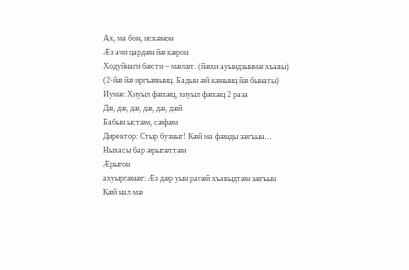Ах, ма бон, искæнон
Ӕз ачи цардæн йæ кæрон
Ходуйнаги бæсти – мæлæт. (йæхи ауындзынмæ хъавы)
(2-йæ йæ иргъæвынц. Бадын æй кæнынц йæ бынаты)
Иумæ: Хиуыл фæхæц, хиуыл фæхæц 2 раза
Дæ, дæ, дæ, дæ, дæ, дæй
Бабын ыстæм, сæфæм
Директор: Стыр бузныг! Кæй ма фæнды зæгъын…
Ныхасы бар æрыгæттæн
Ӕрыгон
ахуыргæнæг: Ӕз дæр уын рагæй хъавыдтæн зæгъын
Кæй нал мæ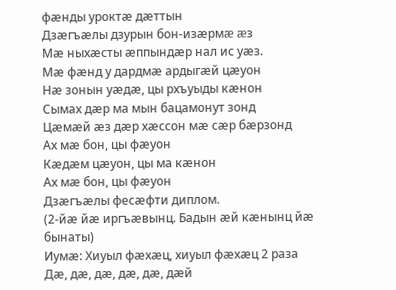фæнды уроктæ дæттын
Дзæгъæлы дзурын бон-изæрмæ æз
Мæ ныхæсты æппындæр нал ис уæз.
Мæ фæнд у дардмæ ардыгæй цæуон
Нæ зонын уæдæ, цы рхъуыды кæнон
Сымах дæр ма мын бацамонут зонд
Цæмæй æз дæр хæссон мæ сæр бæрзонд
Ах мæ бон, цы фæуон
Кæдæм цæуон, цы ма кæнон
Ах мæ бон, цы фæуон
Дзæгъæлы фесæфти диплом.
(2-йæ йæ иргъæвынц. Бадын æй кæнынц йæ бынаты)
Иумæ: Хиуыл фæхæц, хиуыл фæхæц 2 раза
Дæ, дæ, дæ, дæ, дæ, дæй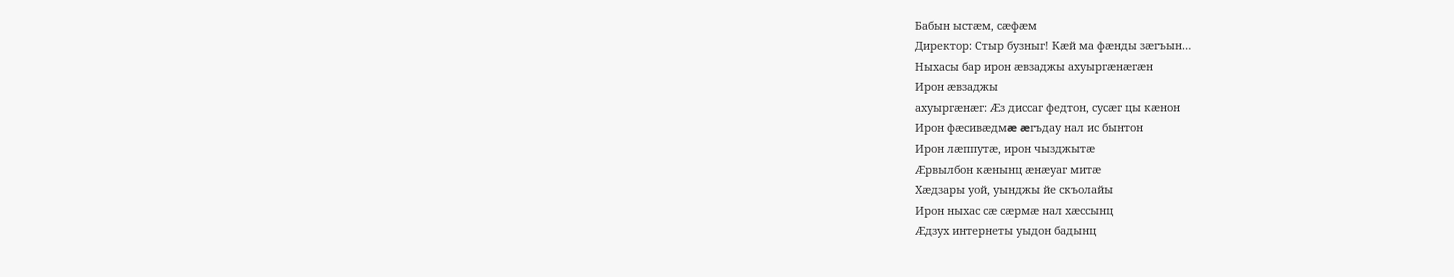Бабын ыстæм, сæфæм
Директор: Стыр бузныг! Кæй ма фæнды зæгъын…
Ныхасы бар ирон æвзаджы ахуыргæнæгæн
Ирон æвзаджы
ахуыргæнæг: Ӕз диссаг федтон, сусæг цы кæнон
Ирон фæсивæдмæ æгъдау нал ис бынтон
Ирон лæппутæ, ирон чызджытæ
Ӕрвылбон кæнынц æнæуаг митæ
Хæдзары уой, уынджы йе скъолайы
Ирон ныхас сæ сæрмæ нал хæссынц
Ӕдзух интернеты уыдон бадынц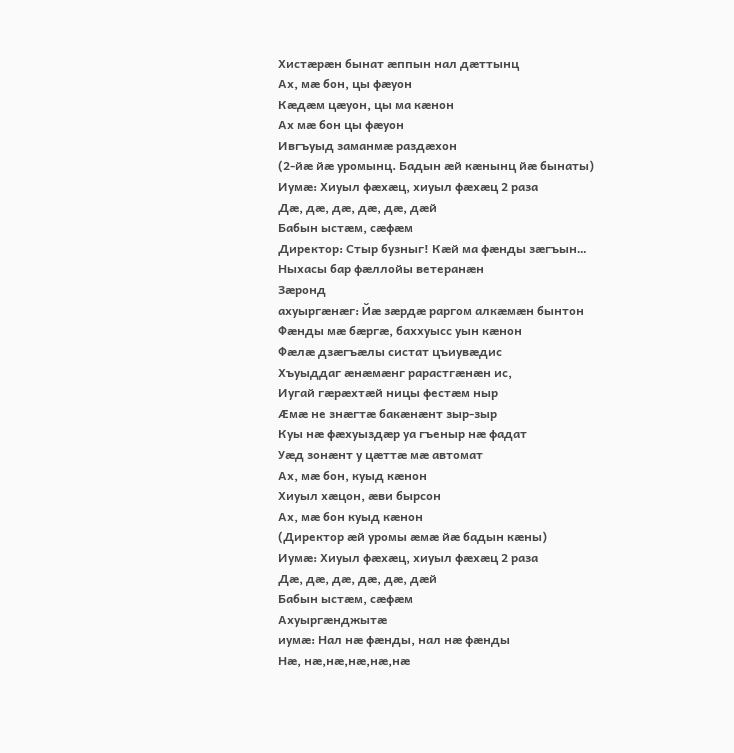Хистæрæн бынат æппын нал дæттынц
Ах, мæ бон, цы фæуон
Кæдæм цæуон, цы ма кæнон
Ах мæ бон цы фæуон
Ивгъуыд заманмæ раздæхон
(2-йæ йæ уромынц. Бадын æй кæнынц йæ бынаты)
Иумæ: Хиуыл фæхæц, хиуыл фæхæц 2 раза
Дæ, дæ, дæ, дæ, дæ, дæй
Бабын ыстæм, сæфæм
Директор: Стыр бузныг! Кæй ма фæнды зæгъын…
Ныхасы бар фæллойы ветеранæн
Зæронд
ахуыргæнæг: Йæ зæрдæ раргом алкæмæн бынтон
Фæнды мæ бæргæ, баххуысс уын кæнон
Фæлæ дзæгъæлы систат цъиувæдис
Хъуыддаг æнæмæнг рарастгæнæн ис,
Иугай гæрæхтæй ницы фестæм ныр
Ӕмæ не знæгтæ бакæнæнт зыр-зыр
Куы нæ фæхуыздæр уа гъеныр нæ фадат
Уæд зонæнт у цæттæ мæ автомат
Ах, мæ бон, куыд кæнон
Хиуыл хæцон, æви бырсон
Ах, мæ бон куыд кæнон
(Директор æй уромы æмæ йæ бадын кæны)
Иумæ: Хиуыл фæхæц, хиуыл фæхæц 2 раза
Дæ, дæ, дæ, дæ, дæ, дæй
Бабын ыстæм, сæфæм
Ахуыргæнджытæ
иумæ: Нал нæ фæнды, нал нæ фæнды
Нæ, нæ,нæ,нæ,нæ,нæ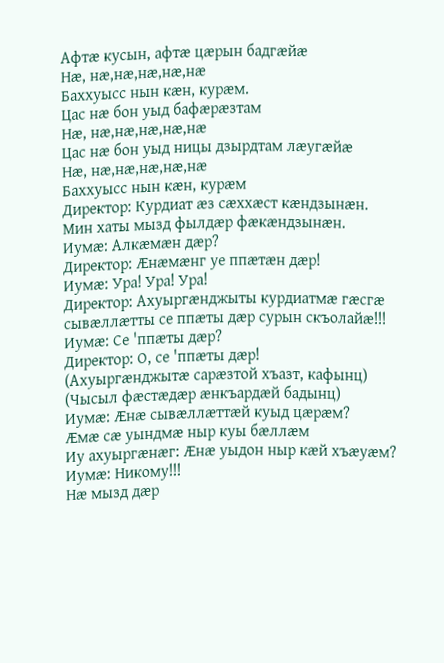Афтæ кусын, афтæ цæрын бадгæйæ
Нæ, нæ,нæ,нæ,нæ,нæ
Баххуысс нын кæн, курæм.
Цас нæ бон уыд бафæрæзтам
Нæ, нæ,нæ,нæ,нæ,нæ
Цас нæ бон уыд ницы дзырдтам лæугæйæ
Нæ, нæ,нæ,нæ,нæ,нæ
Баххуысс нын кæн, курæм
Директор: Курдиат æз сæххæст кæндзынæн.
Мин хаты мызд фылдæр фæкæндзынæн.
Иумæ: Алкæмæн дæр?
Директор: Ӕнæмæнг уе ппæтæн дæр!
Иумæ: Ура! Ура! Ура!
Директор: Ахуыргæнджыты курдиатмæ гæсгæ сывæллæтты се ппæты дæр сурын скъолайæ!!!
Иумæ: Се 'ппæты дæр?
Директор: О, се 'ппæты дæр!
(Ахуыргæнджытæ сарæзтой хъазт, кафынц)
(Чысыл фæстæдæр æнкъардæй бадынц)
Иумæ: Ӕнæ сывæллæттæй куыд цæрæм?
Ӕмæ сæ уындмæ ныр куы бæллæм
Иу ахуыргæнæг: Ӕнæ уыдон ныр кæй хъæуæм?
Иумæ: Никому!!!
Нæ мызд дæр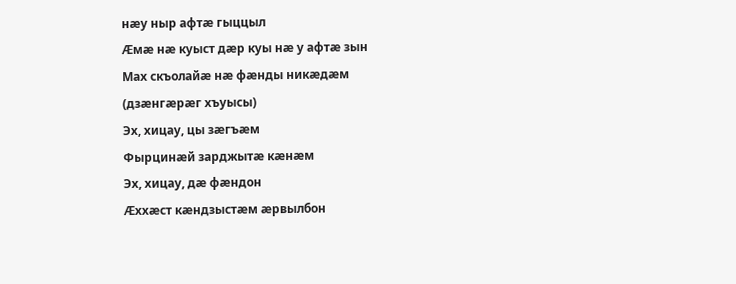нæу ныр афтæ гыццыл
Ӕмæ нæ куыст дæр куы нæ у афтæ зын
Мах скъолайæ нæ фæнды никæдæм
(дзæнгæрæг хъуысы)
Эх, хицау, цы зæгъæм
Фырцинæй зарджытæ кæнæм
Эх, хицау, дæ фæндон
Ӕххæст кæндзыстæм æрвылбон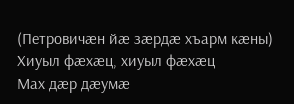(Петровичæн йæ зæрдæ хъарм кæны)
Хиуыл фæхæц, хиуыл фæхæц
Мах дæр дæумæ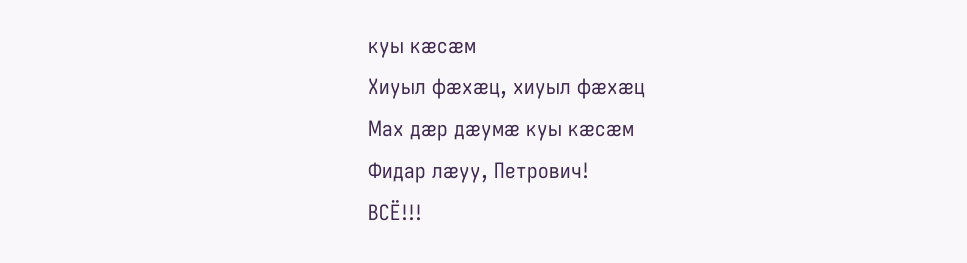куы кæсæм
Хиуыл фæхæц, хиуыл фæхæц
Мах дæр дæумæ куы кæсæм
Фидар лæуу, Петрович!
ВСЁ!!!